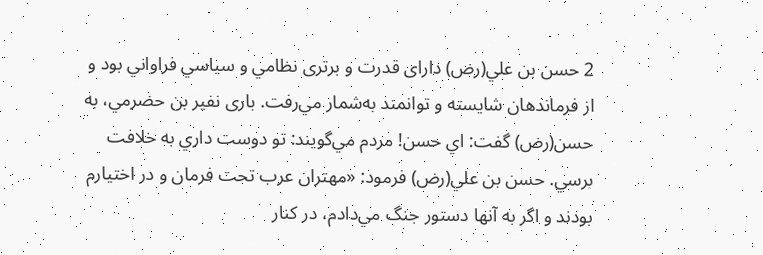2 حسن بن علي(رض) دارای قدرت و برتری نظامي و سياسي فراواني بود و از فرماندهان شایسته و توانمند به‌شمار مي‌رفت. باری نفير بن حضرمي، به حسن(رض) گفت: اي حسن! مردم مي‌گویند: تو دوست داري به خلافت برسي. حسن بن علي(رض) فرمود: «مهتران عرب تحت فرمان و در اختيارم بودند و اگر به آنها دستور جنگ مي‌دادم، در کنار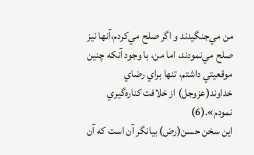من مي‌جنگيدند و اگر صلح مي‌كردم،آنها نيز صلح مي‌نمودند، اما من، با وجود آنكه چنين موقعيتي داشتم، تنها براي رضاي خداوند(عزوجل) از خلافت كناره‌گيري نمودم».(6)
اين سخن حسن(رض) بیانگر آن است که آن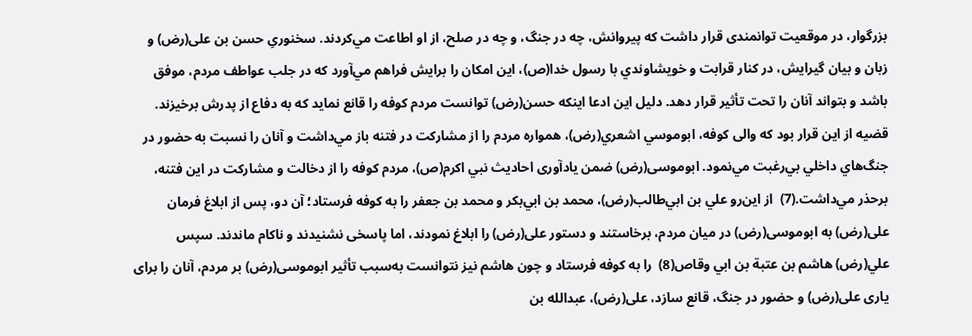بزرگوار، در موقعیت توانمندی قرار داشت که پيروانش، چه در جنگ، و چه در صلح، از او اطاعت مي‌کردند. سخنوریِ حسن بن علی(رض) و زبان و بیان گیرایش، در كنار قرابت و خويشاوندي با رسول خدا(ص)، این امکان را برایش فراهم مي‌آورد که در جلب عواطف مردم، موفق باشد و بتواند آنان را تحت تأثير قرار دهد. دليل اين ادعا اينكه حسن(رض) توانست مردم كوفه را قانع نماید كه به دفاع از پدرش برخيزند.
قضيه از اين قرار بود كه والی کوفه، ابوموسي اشعري(رض)، همواره مردم را از مشارکت در فتنه باز مي‌داشت و آنان را نسبت به حضور در جنگ‌هاي داخلي بي‌رغبت مي‌نمود. ابوموسی(رض) ضمن یادآوری احادیث نبي اكرم(ص)، مردم کوفه را از دخالت و مشارکت در این فتنه، برحذر مي‌داشت.(7)  از این‌رو علي بن ابي‌طالب(رض)، محمد بن ابي‌بكر و محمد بن جعفر را به کوفه فرستاد؛ آن دو، پس از ابلاغ فرمان علی(رض) به ابوموسی(رض) در میان مردم، برخاستند و دستور علی(رض) را ابلاغ نمودند، اما پاسخی نشنیدند و ناکام ماندند. سپس علي(رض) هاشم بن عتبة بن ابي وقاص(8)  را به کوفه فرستاد و چون هاشم نیز نتوانست به‌سبب تأثیر ابوموسی(رض) بر مردم، آنان را برای یاری علی(رض) و حضور در جنگ، قانع سازد، علی(رض)، عبدالله بن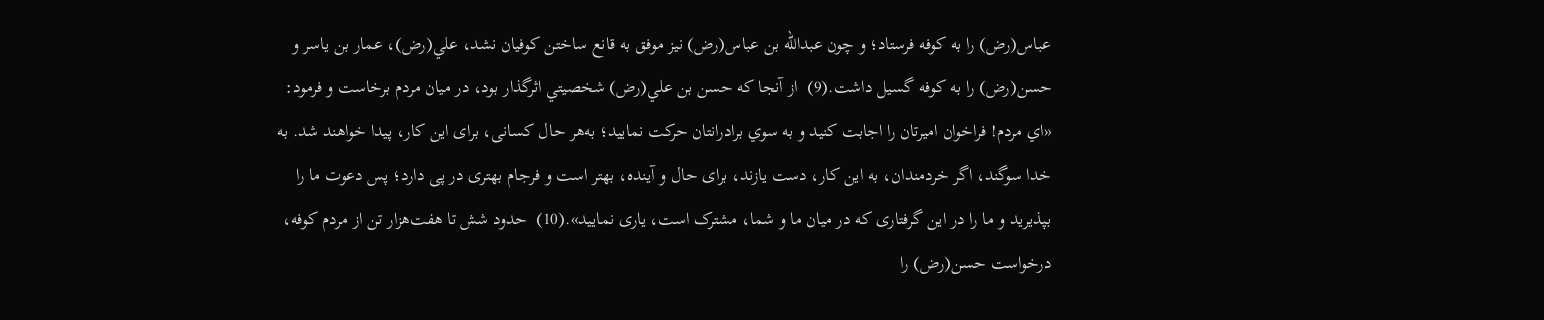عباس(رض) را به کوفه فرستاد؛ و چون عبدالله بن عباس(رض) نیز موفق به قانع ساختن کوفیان نشد، علي(رض)، عمار بن ياسر و حسن(رض) را به کوفه گسیل داشت.(9)  از آنجا كه حسن بن علي(رض) شخصيتي اثرگذار بود، در میان مردم برخاست و فرمود: «اي مردم! فراخوان اميرتان را اجابت كنيد و به سوي برادرانتان حرکت نمایید؛ به‌هر حال کسانی، برای این کار، پیدا خواهند شد. به خدا سوگند، اگر خردمندان، به این کار، دست یازند، برای حال و آینده، بهتر است و فرجام بهتری در پی دارد؛ پس دعوت ما را بپذیرید و ما را در این گرفتاری که در میان ما و شما، مشترک است، یاری نمایید».(10)  حدود شش تا هفت‌هزار تن از مردم كوفه، درخواست حسن(رض) را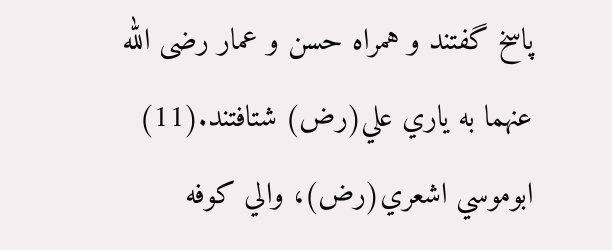پاسخ گفتند و همراه حسن و عمار رضی الله عنهما به ياري علي(رض) شتافتند.(11)  ابوموسي اشعري(رض)، والي كوفه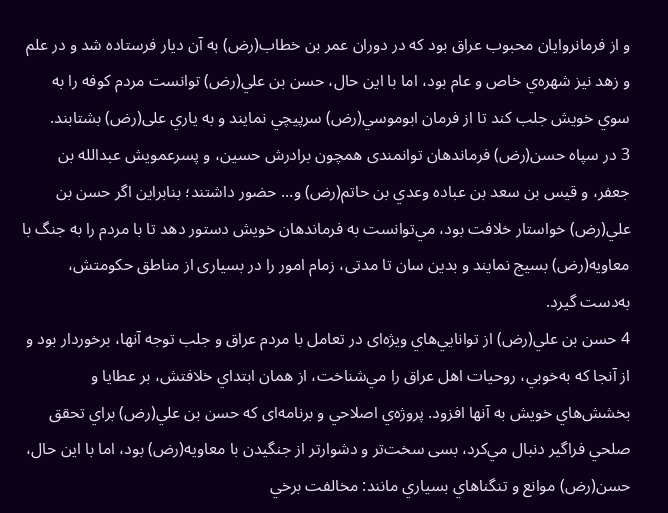و از فرمانروايان محبوب عراق بود كه در دوران عمر بن خطاب(رض) به آن ديار فرستاده شد و در علم و زهد نيز شهره‌ي خاص و عام بود، اما با اين حال، حسن بن علي(رض) توانست مردم كوفه را به سوي خويش جلب كند تا از فرمان ابوموسي(رض) سرپيچي نمایند و به ياري علی(رض) بشتابند.
3 در سپاه حسن(رض) فرماندهان توانمندی همچون برادرش حسين، و پسرعمويش عبدالله بن جعفر، و قيس بن سعد بن عباده وعدي بن حاتم(رض) و... حضور داشتند؛ بنابراین اگر حسن بن علي(رض) خواستار خلافت بود، مي‌توانست به فرماندهان خويش دستور دهد تا با مردم را به جنگ با معاویه(رض) بسیج نمایند و بدین سان تا مدتی، زمام امور را در بسیاری از مناطق حکومتش، به‌دست گیرد.
4 حسن بن علي(رض) از توانایي‌هاي ویژه‌ای در تعامل با مردم عراق و جلب توجه آنها، برخوردار بود و از آنجا كه به‌خوبي، روحیات اهل عراق را مي‌شناخت، از همان ابتداي خلافتش، بر عطايا و بخشش‌هاي خويش به آنها افزود. پروژه‌ي اصلاحي و برنامه‌ای که حسن بن علي(رض) براي تحقق صلحي فراگير دنبال مي‌كرد، بسی سخت‌تر و دشوارتر از جنگیدن با معاويه(رض) بود، اما با اين حال، حسن(رض) موانع و تنگناهاي بسياري مانند: مخالفت برخي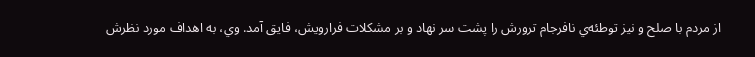از مردم با صلح و نيز توطئه‌ي نافرجام ترورش را پشت سر نهاد و بر مشكلات فرارويش، فايق آمد. وي، به اهداف مورد نظرش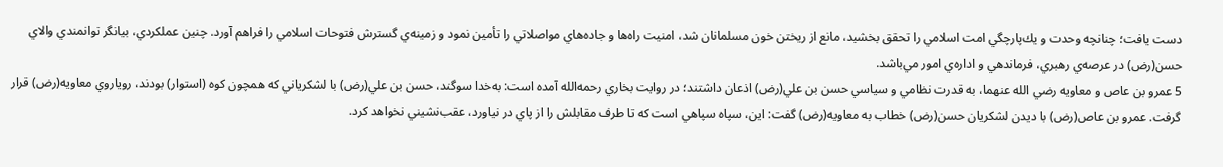دست يافت؛ چنانچه وحدت و يك‌پارچگي امت اسلامي را تحقق بخشيد، مانع از ريختن خون مسلمانان شد، امنيت راه‌ها و جاده‌هاي مواصلاتي را تأمين نمود و زمينه‌ي گسترش فتوحات اسلامي را فراهم آورد. چنين عملكردي، بيانگر توانمندي والاي حسن(رض) در عرصه‌ي رهبري، فرماندهي و اداره‌ي امور مي‌باشد.
5 عمرو بن عاص و معاويه رضي الله عنهما، به قدرت نظامي و سياسي حسن بن علي(رض) اذعان داشتند؛ در روايت بخاري رحمه‌الله آمده است: به‌خدا سوگند، حسن بن علي(رض) با لشكرياني كه همچون كوه (استوار) بودند، روياروي معاويه(رض) قرار گرفت. عمرو بن عاص(رض) با ديدن لشكريان حسن(رض) خطاب به معاويه(رض) گفت: اين، سپاه سپاهي است كه تا طرف مقابلش را از پاي در نياورد، عقب‌نشيني نخواهد كرد.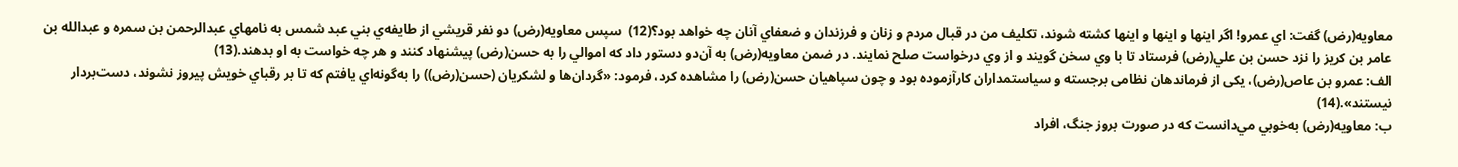معاويه(رض) گفت: اي عمرو! اگر اينها و اينها و اينها كشته شوند، تكليف من در قبال مردم و زنان و فرزندان و ضعفاي آنان چه خواهد بود؟(12)  سپس معاويه(رض) دو نفر قريشي از طايفه‌ي بني عبد شمس به نامهاي عبدالرحمن بن سمره و عبدالله بن عامر بن كريز را نزد حسن بن علي(رض) فرستاد تا با وي سخن گويند و از وي درخواست صلح نمايند. در ضمن معاويه(رض) به آن‌دو دستور داد كه اموالي را به حسن(رض) پيشنهاد كنند و هر چه خواست به او بدهند.(13)
الف: عمرو بن عاص(رض)، یکی از فرماندهان نظامی برجسته و سیاستمداران کارآزموده بود و چون سپاهیان حسن(رض) را مشاهده کرد، فرمود: «گردان‌ها و لشكريان (حسن(رض)) را به‌گونه‌اي يافتم كه تا بر رقباي خويش پيروز نشوند، دست‌بردار نیستند».(14)
ب: معاويه(رض) به‌خوبي مي‌دانست كه در صورت بروز جنگ، افراد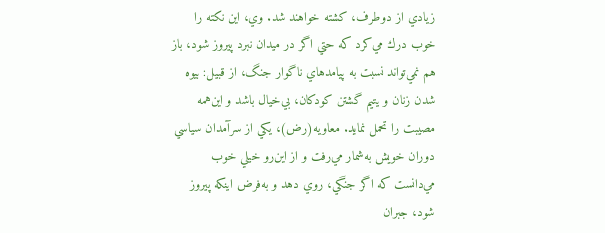زيادي از دوطرف، كشته خواهند شد. وي، اين نكته را خوب درك مي‌كرد كه حتي اگر در ميدان نبرد پيروز شود، باز هم نمي‌تواند نسبت به پيامدهاي ناگوار جنگ، از قبيل: بيوه شدن زنان و يتيم گشتن كودكان، بي‌خيال باشد و اين‌همه مصيبت را تحمل نمايد. معاويه(رض)، يكي از سرآمدان سياسي دوران خويش به‌شمار مي‌رفت و از اين‌رو خيلي خوب مي‌دانست كه اگر جنگي، روي دهد و به‌فرض اينكه پيروز شود، جبران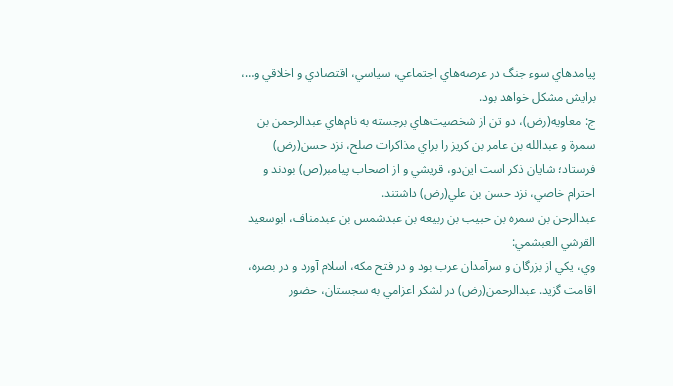پيامدهاي سوء جنگ در عرصه‌هاي اجتماعي، سياسي، اقتصادي و اخلاقي و…، برايش مشكل خواهد بود.
ج: معاويه(رض)، دو تن از شخصيت‌هاي برجسته‌ به نام‌هاي عبدالرحمن بن سمرة و عبدالله بن عامر بن كريز را براي مذاكرات صلح، نزد حسن(رض) فرستاد؛ شايان ذكر است اين‌دو، قريشي و از اصحاب پيامبر(ص) بودند و احترام خاصي، نزد حسن بن علي(رض) داشتند.
عبدالرحن بن سمره بن حبيب بن ربيعه بن عبدشمس بن عبدمناف، ابوسعيد القرشي العبشمي:
وي، يكي از بزرگان و سرآمدان عرب بود و در فتح مكه، اسلام آورد و در بصره، اقامت گزيد. عبدالرحمن(رض) در لشكر اعزامي به سجستان، حضور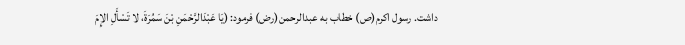داشت. رسول اكرم(ص) خطاب به عبدالرحمن(رض) فرمود: (يَا عَبْدَالرَّحْمَنِ بْنَ سَمُرَةَ، لا تَسْأَلِ الإِمَ